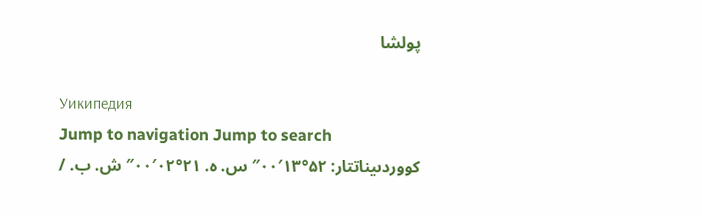پولشا

Уикипедия
Jump to navigation Jump to search
كووردىيناتتار: ۵۲°۱۳′۰۰″ س. ە. ۲۱°۰۲′۰۰″ ش. ب. /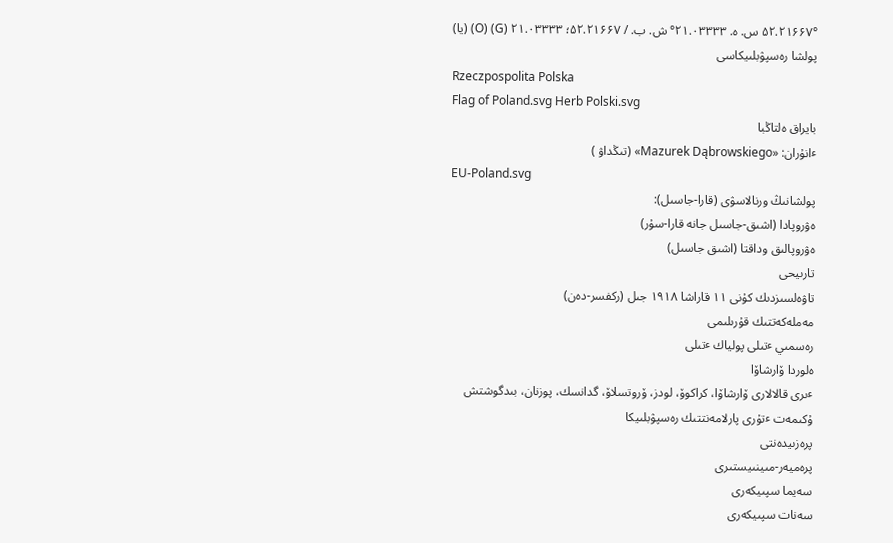۵۲.۲۱۶۶۷° س. ە. ۲۱.۰۳۳۳۳° ش. ب. / ۵۲.۲۱۶۶۷؛ ۲۱.۰۳۳۳۳ (G) (O) (يا)
پولشا رەسپۋبلىيكاسى
Rzeczpospolita Polska
Flag of Poland.svg Herb Polski.svg
بايراق ەلتاڭبا
ٴانۇران: «Mazurek Dąbrowskiego» (تىڭداۋ )
EU-Poland.svg
پولشانىڭ ورنالاسۋى (قارا-جاسىل):
ەۋروپادا (اشىق-جاسىل جانە قارا-سۇر)
ەۋروپالىق وداقتا (اشىق جاسىل)
تارىيحى
تاۋەلسىزدىك كۇنى ۱۱ قاراشا ۱۹۱۸ جىل (ركفسر-دەن)
مەملەكەتتىك قۇرىلىمى
رەسمىي ٴتىلى پولياك ٴتىلى
ەلوردا ۆارشاۆا
ٴىرى قالالارى ۆارشاۆا، كراكوۆ، لودز، ۆروتسلاۆ، گدانسك، پوزنان، بىدگوشتش
ۇكىمەت ٴتۇرى پارلامەنتتىك رەسپۋبلىيكا
پرەزىيدەنتى
پرەميەر-مىينىيستىرى
سەيما سپىيكەرى
سەنات سپىيكەرى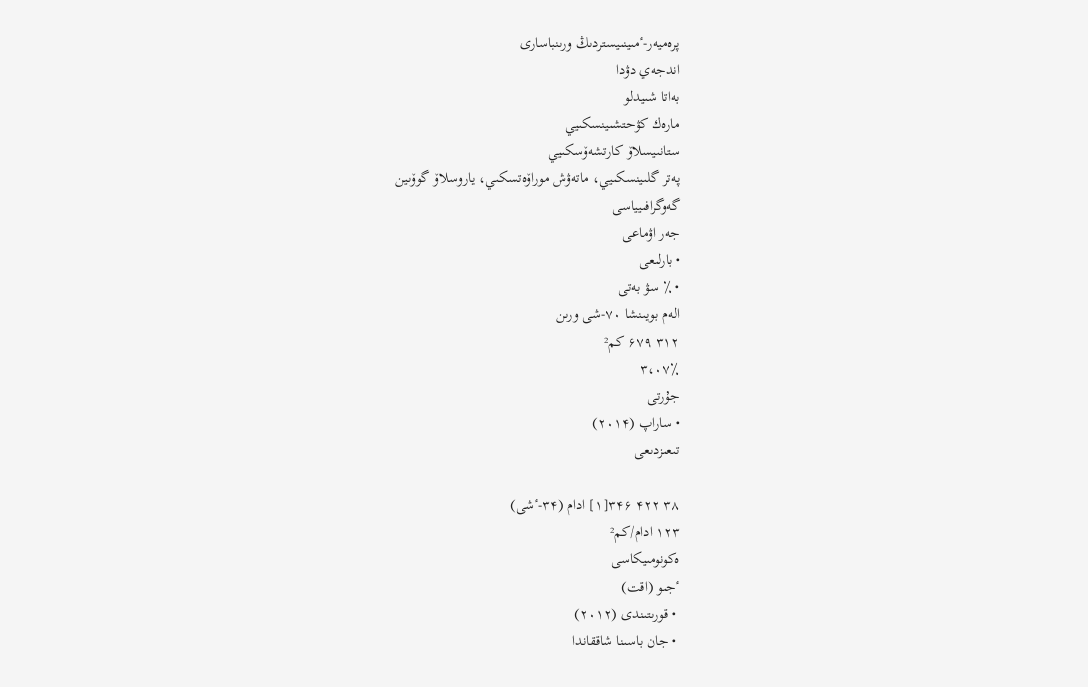پرەميەر-ٴمىينىيستردىڭ ورىنباسارى
اندجەي دۋدا
بەاتا شىيدلو
مارەك كۋحتشىينسكىيي
ستانىيسلاۆ كارتشەۆسكىيي
پەتر گلىينسكىيي، ماتەۋش موراۆەتسكىي، ياروسلاۆ گوۆىين
گەوگرافىيياسى
جەر اۋماعى
• بارلىعى
• ٪ سۋ بەتى
الەم بويىنشا ۷۰-شى ورىن
۳۱۲ ۶۷۹ كم²
۳،۰۷٪
جۇرتى
• ساراپ (۲۰۱۴)
تىعىزدىعى

۳۸ ۴۲۲ ۳۴۶[۱] ادام (۳۴-ٴشى)
۱۲۳ ادام/كم²
ەكونومىيكاسى
ٴجىو (اقت)
 • قورىتىندى (۲۰۱۲)
 • جان باسىنا شاققاندا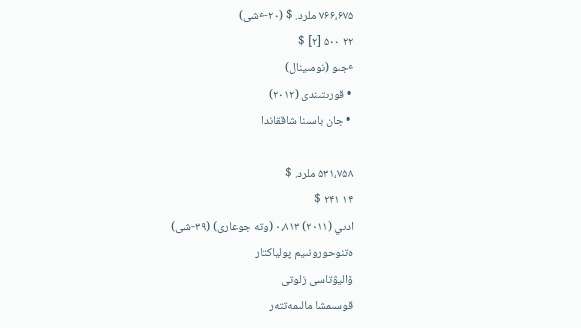۷۶۶،۶۷۵ ملرد. $ (۲۰-ٴشى)
۲۲ ۵۰۰ [۲] $
ٴجىو (نومىينال)
 • قورىتىندى (۲۰۱۲)
 • جان باسىنا شاققاندا

۵۳۱،۷۵۸ ملرد. $
۱۴ ۲۴۱ $
ادىي (۲۰۱۱) ۰،۸۱۳ (وتە جوعارى) (۳۹-شى)
ەتنوحورونىيم پولياكتار
ۆاليۋتاسى زلوتى
قوسىمشا مالىمەتتەر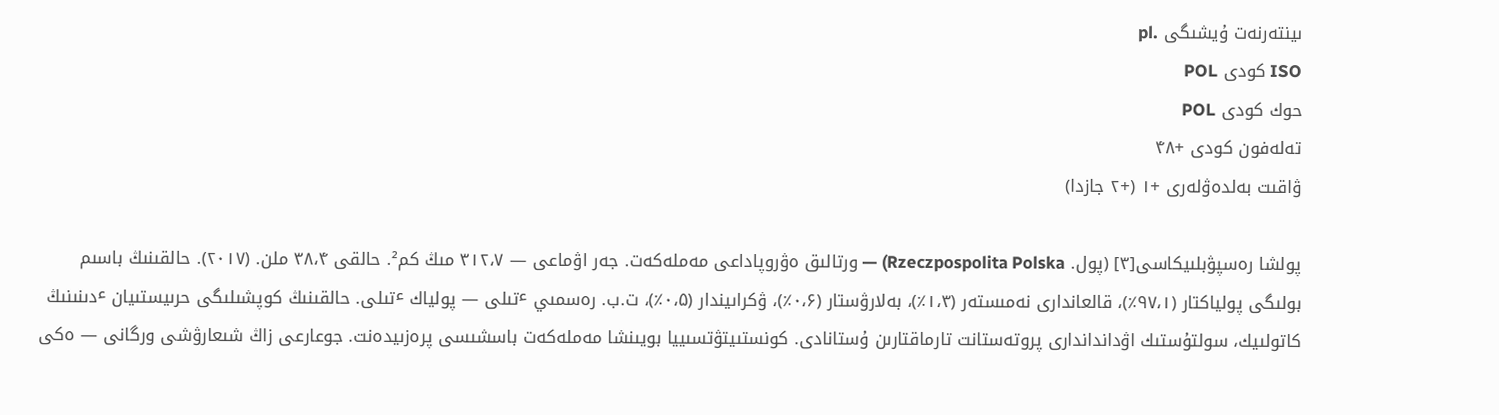ىينتەرنەت ۇيشىگى .pl
ISO كودى POL
حوك كودى POL
تەلەفون كودى +۴۸
ۋاقىت بەلدەۋلەرى +۱ (+۲ جازدا)

پولشا رەسپۋبلىيكاسى[۳] (پول. Rzeczpospolita Polska) — ورتالىق ەۋروپاداعى مەملەكەت. جەر اۋماعى — ۳۱۲،۷ مىڭ كم². حالقى ۳۸،۴ ملن. (۲۰۱۷). حالقىنىڭ باسىم بولىگى پولياكتار (۹۷،۱٪)، قالعاندارى نەمىستەر (۱،۳٪)، بەلارۋستار (۰،۶٪)، ۋكراىيندار (۰،۵٪)، ت.ب. رەسمىي ٴتىلى — پولياك ٴتىلى. حالقىنىڭ كوپشىلىگى حرىيستىيان ٴدىنىنىڭ كاتولىيك، سولتۇستىك اۋدانداندارى پروتەستانت تارماقتارىن ۇستانادى. كونستىيتۋتسىييا بويىنشا مەملەكەت باسشىسى پرەزىيدەنت. جوعارعى زاڭ شىعارۋشى ورگانى — ەكى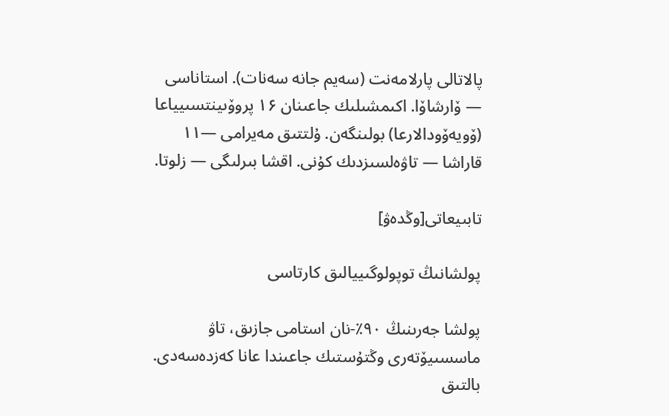پالاتالى پارلامەنت (سەيم جانە سەنات). استاناسى — ۆارشاۆا. اكىمشىلىك جاعىنان ۱۶ پروۆىينتسىيياعا (ۆويەۆودالارعا) بولىنگەن. ۇلتتىق مەيرامى —۱۱ قاراشا — تاۋەلسىزدىك كۇنى. اقشا بىرلىگى — زلوتا.

تابىيعاتى[وڭدەۋ]

پولشانىڭ توپولوگىييالىق كارتاسى

پولشا جەرىنىڭ ۹۰٪-نان استامى جازىق، تاۋ ماسسىيۆتەرى وڭتۇستىك جاعىندا عانا كەزدەسەدى. بالتىق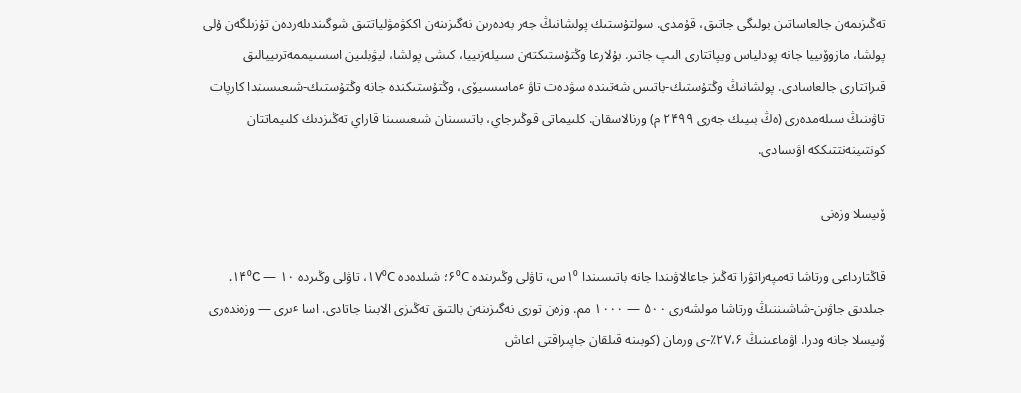تەڭىزىمەن جالعاساتىن بولىگى جاتىق، قۇمدى. سولتۇستىك پولشانىڭ جەر بەدەرىن نەگىزىنەن اككۋمۋلياتتىق شوگىندىلەردەن تۇزىلگەن ۇلى پولشا، مازوۆىييا جانە پودلياس ويپاتتارى الىپ جاتىر. بۇلارعا وڭتۇستىكتەن سىيلەزىييا، كىشى پولشا، ليۋبلىين اسسىيممەترىييالىق قىراتتارى جالعاسادى. پولشانىڭ وڭتۇستىك-باتىس شەتىندە سۋدەت تاۋ ٴماسسىيۆى، وڭتۇستىكندە جانە وڭتۇستىك-شىعىسىندا كارپات تاۋىنىڭ سىلەمدەرى (ەڭ بىيىك جەرى ۲۴۹۹ م) ورنالاسقان. كلىيماتى قوڭىرجاي، باتىسىنان شىعىسىنا قاراي تەڭىزدىك كلىيماتتان كونتىينەنتتىككە اۋىسادى.

ۆىيسلا وزەنى

قاڭتارداعى ورتاشا تەمپەراتۋرا تەڭىز جاعالاۋىندا جانە باتىسىندا ۱⁰س، تاۋلى وڭىرىندە ۶⁰C؛ شىلدەدە ۱۷⁰C، تاۋلى وڭىردە ۱۰ — ۱۴⁰C. جىلدىق جاۋىن-شاشىننىڭ ورتاشا مولشەرى ۵۰۰ — ۱۰۰۰ مم. وزەن تورى نەگىزىنەن بالتىق تەڭىزى الابىنا جاتادى. اسا ٴىرى — وزەندەرى ۆىيسلا جانە ودرا. اۋماعىنىڭ ۲۷،۶٪-ى ورمان (كوبىنە قىلقان جاپىراقتى اعاش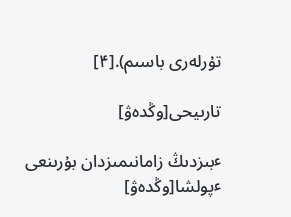تۇرلەرى باسىم).[۴]

تارىيحى[وڭدەۋ]

ٴبىزدىڭ زامانىمىزدان بۇرىنعى ٴپولشا[وڭدەۋ]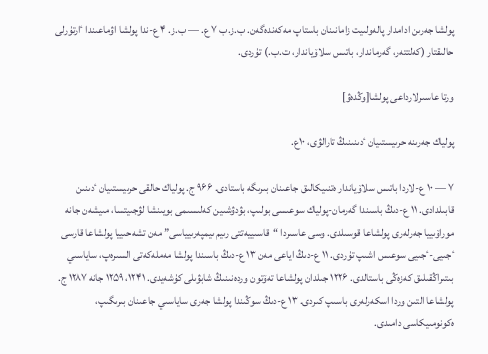پولشا جەرىن ادامدار پالەولىيت زامانىنان باستاپ مەكەندەگەن. ب.ز.ب ۷ ع. — ب.ز. ۴ ع-ندا پولشا اۋماعىندا ٴارتۇرلى حالىقتار (كەلتتەر، گەرماندار، باتىس سلاۆياندار، ت.ب.) تۇردى.

ورتا عاسىرلارداعى پولشا[وڭدەۋ]

پولياك جەرىنە حرىيستىيان ٴدىنىنىڭ تارالۋى، ۱۰ع.

۷ — ۱۰ ع-لاردا باتىس سلاۆياندار ەتنىيكالىق جاعىنان بىرىگە باستادى. ۹۶۶ ج. پولياك حالقى حرىيستىيان ٴدىنىن قابىلدادى. ۱۱ ع-دىڭ باسىندا گەرمان-پولياك سوعىسى بولىپ، بۋدۋشىين كەلىسىمى بويىنشا لۋجىيتسا، مىيشەن جانە موراۆىييا جەرلەرى پولشاعا قوسىلدى. وسى عاسىردا “قاسىييەتتى رىيم ىيمپەرىيياسى” مەن تشەحىييا پولشاعا قارسى ٴجىيى-ٴجىيى سوعىس اشىپ تۇردى. ۱۱ ع-دىڭ اياعى مەن ۱۳ ع-دىڭ باسىندا پولشا مەملەكەتى السىرەپ، ساياسىي بىتىراڭقىلىق كەزەڭى باستالدى. ۱۲۲۶ جىلدان پولشاعا تەۆتون وردەنىنىڭ شابۋىلى كۇشەيدى. ۱۲۴۱، ۱۲۵۹ جانە ۱۲۸۷ ج. پولشاعا التىن وردا اسكەرلەرى باسىپ كىردى. ۱۳ ع-دىڭ سوڭىندا پولشا جەرى ساياسىي جاعىنان بىرىگىپ، ەكونومىيكاسى دامىدى.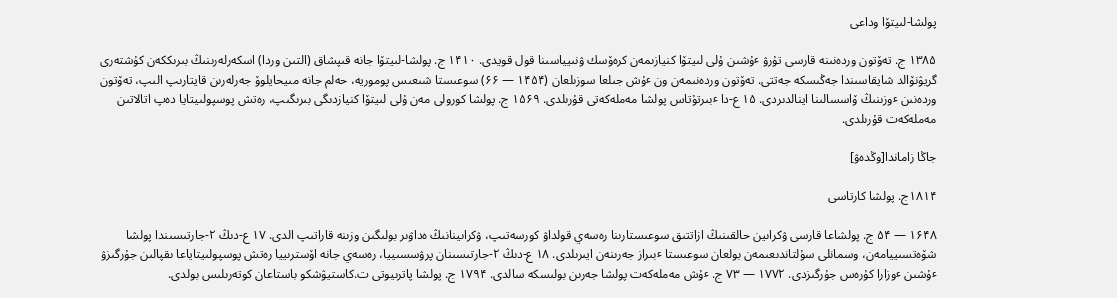پولشا-لىيتۆا وداعى

۱۳۸۵ ج. تەۆتون وردەنىنە قارسى تۇرۋ ٴۇشىن ۇلى لىيتۆا كنيازىمەن كرەۆسك ۋنىيياسىنا قول قويدى. ۱۴۱۰ ج. پولشا-لىيتۆا جانە قىپشاق (التىن وردا) اسكەرلەرىنىڭ بىرىككەن كۇشتەرى گريۋنۆالد شايقاسىندا جەڭىسكە جەتتى. تەۆتون وردەنىمەن ون ٴۇش جىلعا سوزىلعان (۱۴۵۴ — ۶۶) سوعىستا شىعىس پوموريە، حەلم جانە مىيحايلوۆ جەرلەرىن قايتارىپ الىپ، تەۆتون وردەنىن ٴوزىنىڭ ۆاسسالىنا اينالدىردى. ۱۵ ع-دا ٴبىرتۇتاس پولشا مەملەكەتى قۇرىلدى. ۱۵۶۹ ج. پولشا كورولى مەن ۇلى لىيتۆا كنيازدىگى بىرىگىپ، رەتش پوسپولىيتايا دەپ اتالاتىن مەملەكەت قۇرىلدى.

جاڭا زاماندا[وڭدەۋ]

۱۸۱۴ج. پولشا كارتاسى

۱۶۴۸ — ۵۴ ج. پولشاعا قارسى ۋكراىين حالقىنىڭ ازاتتىق سوعىستارىنا رەسەي قولداۋ كورسەتىپ، ۋكراىينانىڭ ەداۋىر بولىگىن وزىنە قاراتىپ الدى. ۱۷ ع-دىڭ ۲-جارتىسىندا پولشا شۆەتسىييامەن، وسمانلى سۇلتاندىعىمەن بولعان سوعىستا ٴبىراز جەرىنەن ايىرىلدى. ۱۸ ع-دىڭ ۲-جارتىسىنان پرۋسسىييا، رەسەي جانە اۆسترىييا رەتش پوسپولىيتاياعا ىقپالىن جۇرگىزۋ ٴۇشىن ٴوزارا كۇرەس جۇرگىزدى. ۱۷۷۲ — ۷۳ ج. ٴۇش مەملەكەت پولشا جەرىن بولىسكە سالدى. ۱۷۹۴ ج. پولشا پاترىيوتى ت.كاستيۋشكو باستاعان كوتەرىلىس بولدى.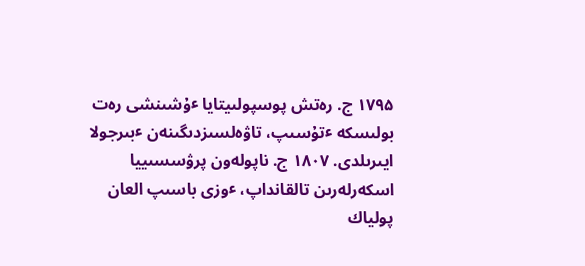۱۷۹۵ ج. رەتش پوسپولىيتايا ٴۇشىنشى رەت بولىسكە ٴتۇسىپ، تاۋەلسىزدىگىنەن ٴبىرجولا ايىرىلدى. ۱۸۰۷ ج. ناپولەون پرۋسسىييا اسكەرلەرىن تالقانداپ، ٴوزى باسىپ العان پولياك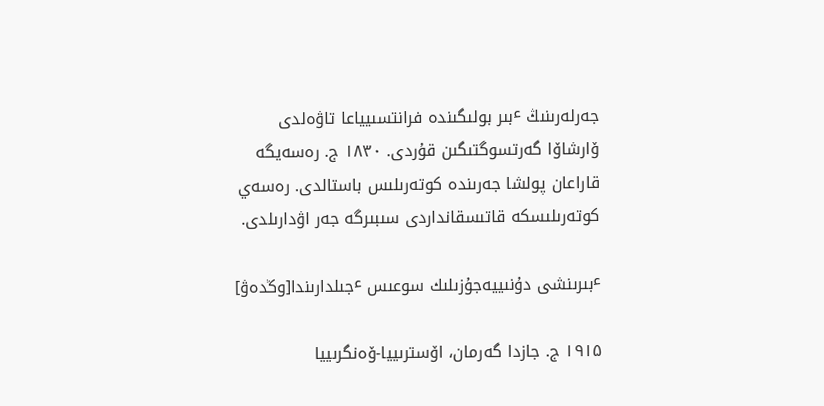جەرلەرىنىڭ ٴبىر بولىگىندە فرانتسىيياعا تاۋەلدى ۆارشاۆا گەرتسوگتىگىن قۇردى. ۱۸۳۰ ج. رەسەيگە قاراعان پولشا جەرىندە كوتەرىلىس باستالدى. رەسەي كوتەرىلىسكە قاتىسقانداردى سىبىرگە جەر اۋدارىلدى.

ٴبىرىنشى دۇنىييەجۇزىلىك سوعىس ٴجىلدارىندا[وڭدەۋ]

۱۹۱۵ ج. جازدا گەرمان، اۆسترىييا-ۆەنگرىييا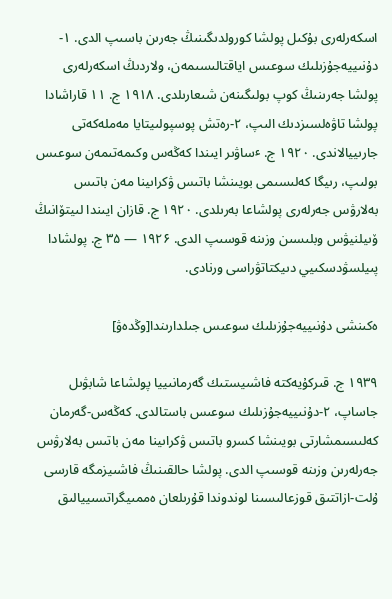اسكەرلەرى بۇكىل پولشا كورولدىگىنىڭ جەرىن باسىپ الدى. ۱-دۇنىييەجۇزىلىك سوعىس اياقتالىسىمەن، ولاردىڭ اسكەرلەرى پولشا جەرىنىڭ كوپ بولىگىنەن شىعارىلدى. ۱۹۱۸ ج. ۱۱ قاراشادا پولشا تاۋەلسىزدىك الىپ، ۲-رەتش پوسپولىيتايا مەملەكەتى جارىييالاندى. ۱۹۲۰ ج. ٴساۋىر ايىندا كەڭەس وكىمەتىمەن سوعىس بولىپ، رىيگا كەلىسىمى بويىنشا باتىس ۋكراىينا مەن باتىس بەلارۋس جەرلەرى پولشاعا بەرىلدى. ۱۹۲۰ ج. قازان ايىندا لىيتۆانىڭ ۆىيلنيۋس وبلىسىن وزىنە قوسىپ الدى. ۱۹۲۶ — ۳۵ ج. پولشادا پىيلسۋدسكىيي دىيكتاتۋراسى ورنادى.

ەكىنشى دۇنىييەجۇزىلىك سوعىس جىلدارىندا[وڭدەۋ]

۱۹۳۹ ج. قىركۇيەكتە فاشىيستىك گەرمانىييا پولشاعا شابۋىل جاساپ، ۲-دۇنىييەجۇزىلىك سوعىس باستالدى. كەڭەس-گەرمان كەلىسىمشارتى بويىنشا كسرو باتىس ۋكراىينا مەن باتىس بەلارۋس جەرلەرىن وزىنە قوسىپ الدى. پولشا حالقىنىڭ فاشىيزمگە قارسى ۇلت-ازاتتىق قوزعالىسىنا لوندوندا قۇرىلعان ەممىيگراتسىييالىق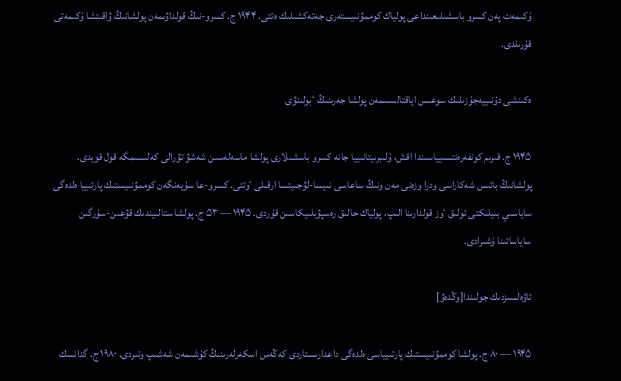ۇكىمەت پەن كسرو باسشىلىعىنداعى پولياك كوممۋنىيستەرى جەتەكشىلىك ەتتى. ۱۹۴۴ ج. كسرو-نىڭ قولداۋىمەن پولشانىڭ ۋاقىتشا ۇكىمەتى قۇرىلدى.

ەكىنشى دۇنىييەجۇزىلىك سوعىس اياقتالىسىمەن پولشا جەرىنىڭ ٴبولىنۋى

۱۹۴۵ ج. قىرىم كونفەرەنتسىيياسىندا اقش، ۇلىبرىيتانىييا جانە كسرو باسشىلارى پولشا ماسەلەسىن شەشۋ تۋرالى كەلىسىمگە قول قويدى. پولشانىڭ باتىس شەكاراسى ودرا وزەنى مەن ونىڭ ساعاسى نىيسا-لۋجىيتسا ارقىلى ٴوتتى. كسرو-عا سۇيەنگەن كوممۋنىيستىك پارتىييا ەلدەگى ساياسىي بىيلىكتى تولىق ٴوز قولدارىنا الىپ، پولياك حالىق رەسپۋبلىيكاسىن قۇردى. ۱۹۴۵ — ۵۳ ج. پولشا ستالىيندىك قۋعىن-سۇرگىن ساياساتىنا ۇشىرادى.

تاۋەلسىزدىك جولىندا[وڭدەۋ]

۱۹۴۵ — ۸۰ ج. پولشا كوممۋنىيستىك پارتىيياسى ەلدەگى داعدارىستاردى كەڭەس اسكەرلەرىنىڭ كۇشىمەن شەشىپ وتىردى. ۱۹۸۰ ج. گدانسك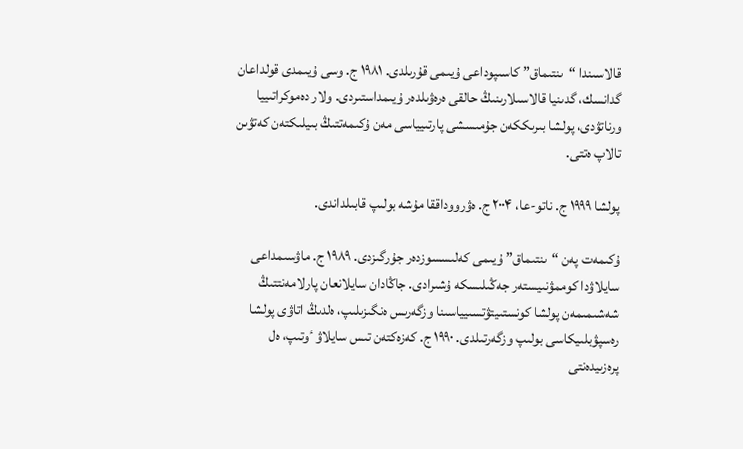قالاسىندا “ىنتىماق” كاسىپوداعى ۇيىمى قۇرىلدى. ۱۹۸۱ ج. وسى ۇيىمدى قولداعان گدانسك، گدىنيا قالاسىلارىنىڭ حالقى ەرەۋىلدەر ۇيىمداستىردى. ولار دەموكراتىييا ورناتۋدى، پولشا بىرىككەن جۇمىسشى پارتىيياسى مەن ۇكىمەتتىڭ بىيلىكتەن كەتۋىن تالاپ ەتتى.

پولشا ۱۹۹۹ ج. ناتو-عا، ۲۰۰۴ ج. ەۋرووداققا مۇشە بولىپ قابىلداندى.

ۇكىمەت پەن “ىنتىماق” ۇيىمى كەلىسسوزدەر جۇرگىزدى. ۱۹۸۹ ج. ماۋسىمداعى سايلاۋدا كوممۋنىيستەر جەڭىلىسكە ۇشىرادى. جاڭادان سايلانعان پارلامەنتتىڭ شەشىمىمەن پولشا كونستىيتۋتسىيياسىنا وزگەرىس ەنگىزىلىپ، ەلدىڭ اتاۋى پولشا رەسپۋبلىيكاسى بولىپ وزگەرتىلدى. ۱۹۹۰ ج. كەزەكتەن تىس سايلاۋ ٴوتىپ، ەل پرەزىيدەنتى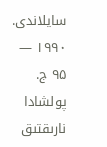سايلاندى. ۱۹۹۰ — ۹۵ ج. پولشادا نارىقتىق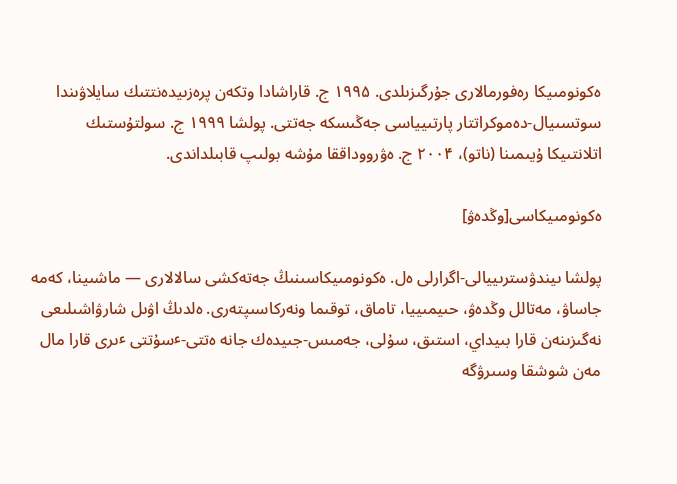ەكونومىيكا رەفورمالارى جۇرگىزىلدى. ۱۹۹۵ ج. قاراشادا وتكەن پرەزىيدەنتتىك سايلاۋىندا سوتسىيال-دەموكراتتار پارتىيياسى جەڭىسكە جەتتى. پولشا ۱۹۹۹ ج. سولتۇستىك اتلانتىيكا ۇيىمىنا (ناتو)، ۲۰۰۴ ج. ەۋرووداققا مۇشە بولىپ قابىلداندى.

ەكونومىيكاسى[وڭدەۋ]

پولشا ىيندۋسترىييالى-اگرارلى ەل. ەكونومىيكاسىنىڭ جەتەكشى سالالارى — ماشىينا، كەمە جاساۋ، مەتالل وڭدەۋ، حىيمىييا، تاماق، توقىما ونەركاسىپتەرى. ەلدىڭ اۋىل شارۋاشىلىعى نەگىزىنەن قارا بىيداي، استىق، سۇلى، جەمىس-جىيدەك جانە ەتتى-ٴسۇتتى ٴىرى قارا مال مەن شوشقا وسىرۋگە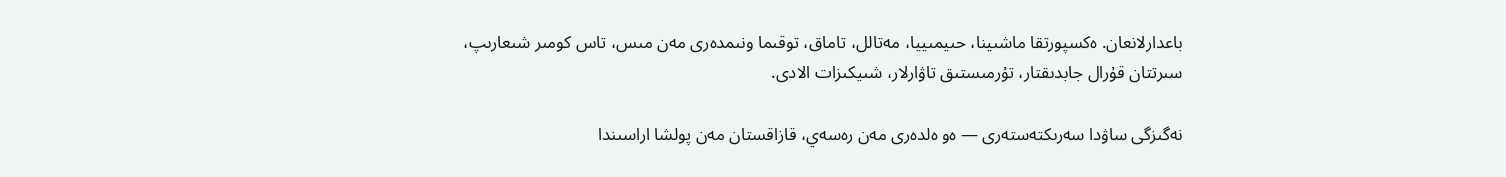باعدارلانعان. ەكسپورتقا ماشىينا، حىيمىييا، مەتالل، تاماق، توقىما ونىمدەرى مەن مىس، تاس كومىر شىعارىپ، سىرتتان قۇرال جابدىقتار، تۇرمىستىق تاۋارلار، شىيكىزات الادى.

نەگىزگى ساۋدا سەرىكتەستەرى — ەو ەلدەرى مەن رەسەي، قازاقستان مەن پولشا اراسىندا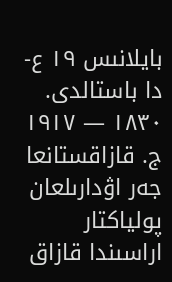بايلانىس ۱۹ ع-دا باستالدى. ۱۸۳۰ — ۱۹۱۷ ج. قازاقستانعا جەر اۋدارىلعان پولياكتار اراسىندا قازاق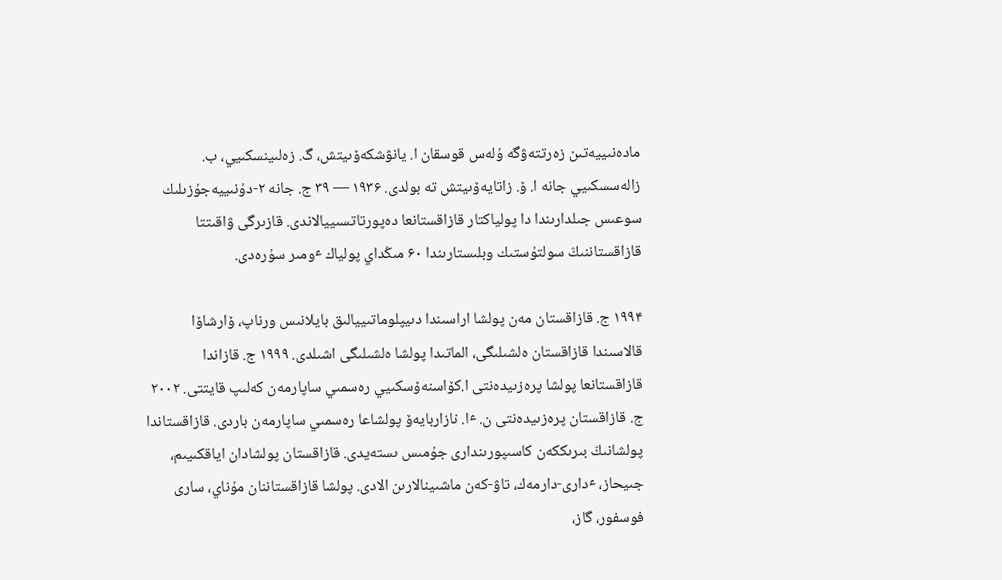مادەنىييەتىن زەرتتەۋگە ۇلەس قوسقان ا. يانۋشكەۆىيتش، گ. زەلىينسكىيي، ب. زالەسسكىيي جانە ا. ۆ. زاتايەۆىيتش تە بولدى. ۱۹۳۶ — ۳۹ ج. جانە ۲-دۇنىييەجۇزىلىك سوعىس جىلدارىندا دا پولياكتار قازاقستانعا دەپورتاتسىييالاندى. قازىرگى ۋاقىتتا قازاقستاننىڭ سولتۇستىك وبلىستارىندا ۶۰ مىڭداي پولياك ٴومىر سۇرەدى.

۱۹۹۴ ج. قازاقستان مەن پولشا اراسىندا دىيپلوماتىييالىق بايلانىس ورناپ، ۆارشاۆا قالاسىندا قازاقستان ەلشىلىگى، الماتىدا پولشا ەلشىلىگى اشىلدى. ۱۹۹۹ ج. قازاندا قازاقستانعا پولشا پرەزىيدەنتى ا.كۆاسنەۆسكىيي رەسمىي ساپارمەن كەلىپ قايتتى. ۲۰۰۲ ج. قازاقستان پرەزىيدەنتى ن. ٴا. نازاربايەۆ پولشاعا رەسمىي ساپارمەن باردى. قازاقستاندا پولشانىڭ بىرىككەن كاسىپورىندارى جۇمىس ىستەيدى. قازاقستان پولشادان اياقكىيىم، جىيحاز، ٴدارى-دارمەك، تاۋ-كەن ماشىينالارىن الادى. پولشا قازاقستاننان مۇناي، سارى فوسفور، گاز،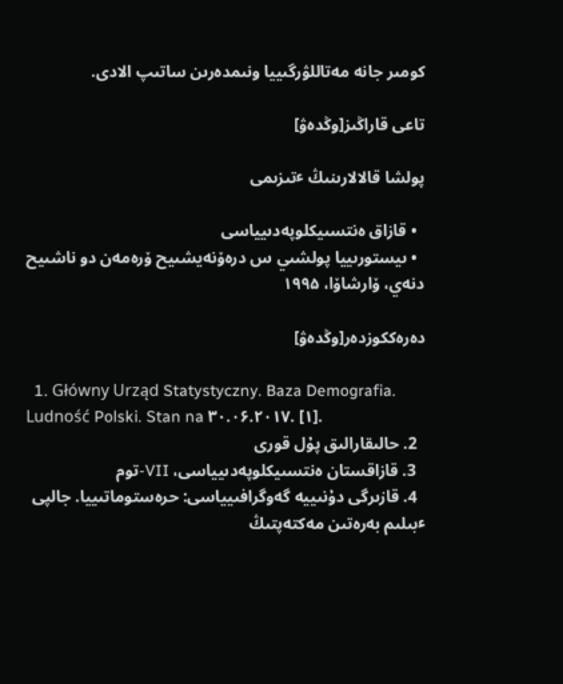كومىر جانە مەتاللۋرگىييا ونىمدەرىن ساتىپ الادى.

تاعى قاراڭىز[وڭدەۋ]

پولشا قالالارىنىڭ ٴتىزىمى

  • قازاق ەنتسىيكلوپەدىيياسى
  • ىيستورىييا پولشىي س درەۆنەيشىيح ۆرەمەن دو ناشىيح دنەي، ۆارشاۆا، ۱۹۹۵

دەرەككوزدەر[وڭدەۋ]

  1. Główny Urząd Statystyczny. Baza Demografia. Ludność Polski. Stan na ۳۰.۰۶.۲۰۱۷. [۱].
  2. حالىقارالىق پۇل قورى
  3. قازاقستان ەنتسىيكلوپەدىيياسى، VII-توم
  4. قازىرگى دۇنىييە گەوگرافىيياسى: حرەستوماتىييا. جالپى ٴبىلىم بەرەتىن مەكتەپتىڭ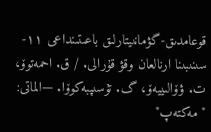قوعامدىق-گۋمانىيتارلىق باعىتىنداعى ۱۱-سىنىبىنا ارنالعان وقۋ قۇرالى. / ق. احمەتوۆ، ت. ۋۆالىييەۆ، گ. تۇسىپبەكوۆا. —الماتى: "مەكتەپ"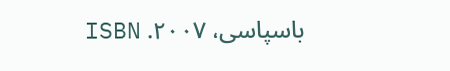باسپاسى، ۲۰۰۷. ISBN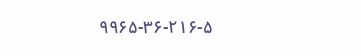۹۹۶۵-۳۶-۲۱۶-۵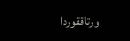ورتاققوردا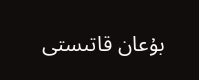بۇعان قاتىستى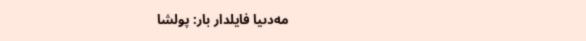مەدىيا فايلدار بار: پولشا